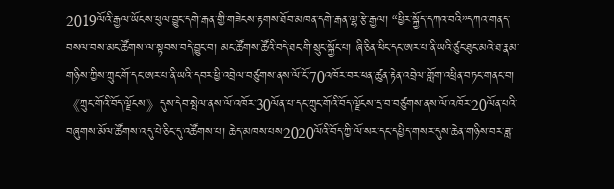2019ལོའི་རྒྱལ་ཡོངས་ཕུལ་བྱུང་དགེ་རྒན་གྱི་གཟེངས་རྟགས་ཐོབ་མཁན་དགེ་རྒན་ལྷ་རྩེ་རྒྱལ། “ཕྱིར་སྐྱོད་དཀའ་བའི”དཀའ་གནད་བསལ་བས་མང་ཚོགས་ལ་སྟབས་བདེ་བྱུང་བ། མང་ཚོགས་ཚོའི་བདེ་ཐང་གི་སྲུང་སྐྱོང་པ། ཞི་ཅིན་ཕིང་དང་ཨར་པ་ནི་ཡའི་ཙུང་ཐུང་མའེ་ཐ་རྣམ་གཉིས་ཀྱིས་ཀྲུང་གོ་དང་ཨར་པ་ནི་ཡའི་དབར་ཕྱི་འབྲེལ་བཙུགས་ནས་ལོ་ངོ་70འཁོར་བར་ཕན་ཚུན་རྟེན་འབྲེལ་གློག་འཕྲིན་བཏང་གནང་བ། 《ཀྲུང་གོའི་བོད་ལྗོངས》དུས་དེབ་སྤེལ་ནས་ལོ་འཁོར་30ལོན་པ་དང་ཀྲུང་གོའི་བོད་ལྗོངས་དྲ་བ་བཙུགས་ནས་ལོ་འཁོར་20ལོན་པའི་བཞུགས་མོལ་ཚོགས་འདུ་པེ་ཅིང་དུ་འཚོགས་པ། ཆེད་མཁས་པས2020ལོའི་བོད་ཀྱི་ལོ་སར་དང་དཔྱིད་གསར་དུས་ཆེན་གཉིས་བར་ཟླ་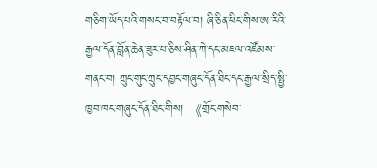གཅིག་ཡོད་པའི་གསང་བ་བརྟོལ་བ། ཞི་ཅིན་ཕིང་གིས་ཨ་རིའི་རྒྱལ་དོན་བློན་ཆེན་ཟུར་པ་ཅིས་ཤིན་ཀེ་དང་མཇལ་འཛོམས་གནང་བ། ཀྲུང་གུང་ཀྲུང་དབྱང་གཞུང་དོན་ཐིང་དང་རྒྱལ་སྲིད་སྤྱི་ཁྱབ་ཁང་གཞུང་དོན་ཐིང་གིས། 《གྲོང་གསེབ་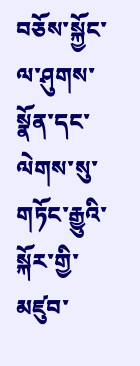བཅོས་སྐྱོང་ལ་ཤུགས་སྣོན་དང་ལེགས་སུ་གཏོང་རྒྱུའི་སྐོར་གྱི་མཛུབ་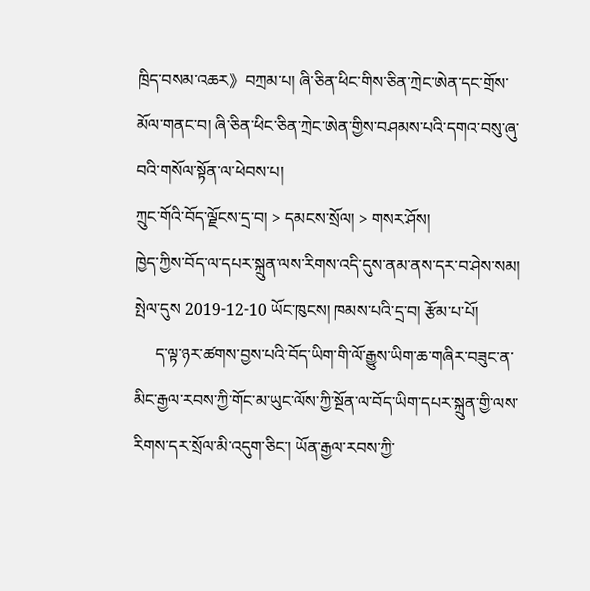ཁྲིད་བསམ་འཆར》བཀྲམ་པ། ཞི་ཅིན་ཕིང་གིས་ཅིན་ཀྲེང་ཨེན་དང་གྲོས་མོལ་གནང་བ། ཞི་ཅིན་ཕིང་ཅིན་ཀྲེང་ཨེན་གྱིས་བཤམས་པའི་དགའ་བསུ་ཞུ་བའི་གསོལ་སྟོན་ལ་ཕེབས་པ།
ཀྲུང་གོའི་བོད་ལྗོངས་དྲ་བ། > དམངས་སྲོལ། > གསར་ཤོས།
ཁྱེད་ཀྱིས་བོད་ལ་དཔར་སྐྲུན་ལས་རིགས་འདི་དུས་ནམ་ནས་དར་བ་ཤེས་སམ།
སྤེལ་དུས 2019-12-10 ཡོང་ཁུངས། ཁམས་པའི་དྲ་བ། རྩོམ་པ་པོ།
     ད་ལྟ་ཉར་ཚགས་བྱས་པའི་བོད་ཡིག་གི་ལོ་རྒྱུས་ཡིག་ཆ་གཞིར་བཟུང་ན་མིང་རྒྱལ་རབས་ཀྱི་གོང་མ་ཡུང་ལོས་ཀྱི་སྔོན་ལ་བོད་ཡིག་དཔར་སྐྲུན་གྱི་ལས་རིགས་དར་སྲོལ་མི་འདུག་ཅིང་། ཡོན་རྒྱལ་རབས་ཀྱི་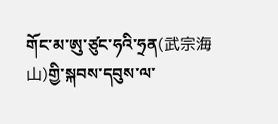གོང་མ་ཨུ་ཙུང་ཧའི་ཧྲན(武宗海山)གྱི་སྐབས་དབུས་ལ་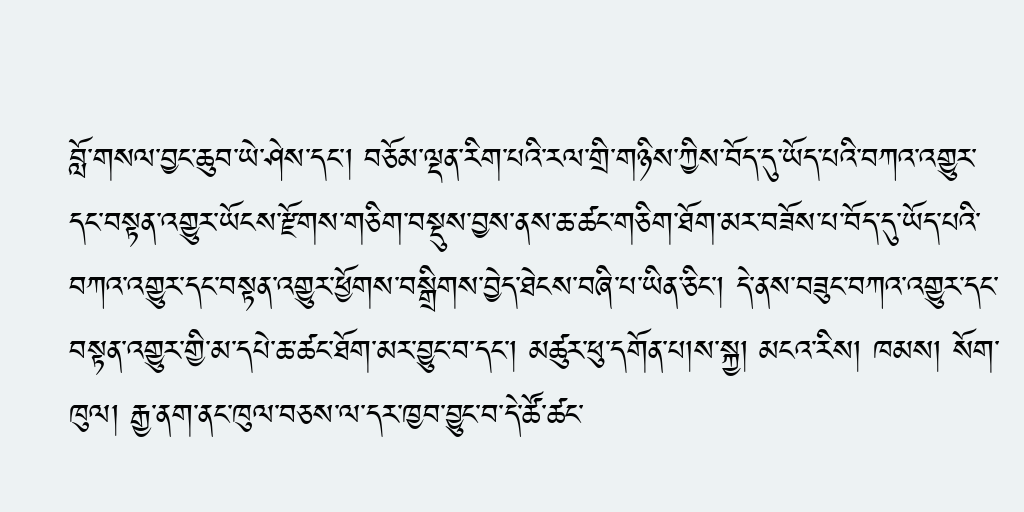བློ་གསལ་བྱང་ཆུབ་ཡེ་ཤེས་དང་། བཅོམ་ལྡན་རིག་པའི་རལ་གྲི་གཉིས་ཀྱིས་བོད་དུ་ཡོད་པའི་བཀའ་འགྱུར་དང་བསྟན་འགྱུར་ཡོངས་རྫོགས་གཅིག་བསྡུས་བྱས་ནས་ཆ་ཚང་གཅིག་ཐོག་མར་བཟོས་པ་བོད་དུ་ཡོད་པའི་བཀའ་འགྱུར་དང་བསྟན་འགྱུར་ཕྱོགས་བསྒྲིགས་བྱེད་ཐེངས་བཞི་པ་ཡིན་ཅིང་། དེ་ནས་བཟུང་བཀའ་འགྱུར་དང་བསྟན་འགྱུར་གྱི་མ་དཔེ་ཆ་ཚང་ཐོག་མར་བྱུང་བ་དང་། མཚུར་ཕུ་དགོན་པ།ས་སྐྱ། མངའ་རིས། ཁམས། སོག་ཁུལ། རྒྱ་ནག་ནང་ཁུལ་བཅས་ལ་དར་ཁྱབ་བྱུང་བ་དེ་ཚོ་ཚང་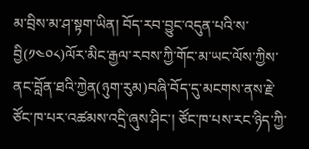མ་བྲིས་མ་ཤ་སྟག་ཡིན། བོད་རབ་བྱུང་འདུན་པའི་ས་བྱི(༡༤༠༨)ལོར་མིང་རྒྱལ་རབས་ཀྱི་གོང་མ་ཡང་ལོས་ཀྱིས་ནང་བློན་ཐའི་ཀྱེན(ཉུག་རུམ)བཞི་བོད་དུ་མངགས་ནས་རྗེ་ཙོང་ཁ་པར་འཚམས་འདྲི་ཞུས་ཤིང་། ཙོང་ཁ་པས་རང་ཉིད་ཀྱི་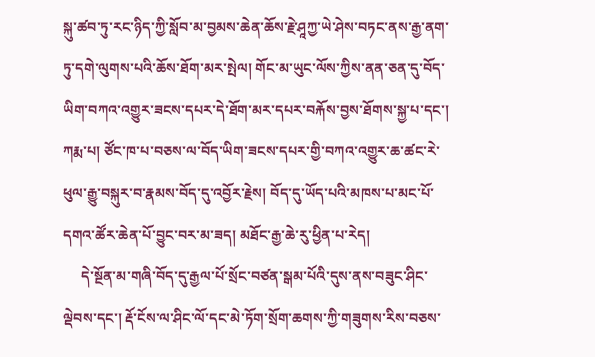སྐུ་ཚབ་ཏུ་རང་ཉིད་ཀྱི་སློབ་མ་བྱམས་ཆེན་ཆོས་རྗེ་ཤཱཀྱ་ཡེ་ཤེས་བཏང་ནས་རྒྱ་ནག་ཏུ་དགེ་ལུགས་པའི་ཆོས་ཐོག་མར་སྤེལ། གོང་མ་ཡུང་ལོས་ཀྱིས་ནན་ཅན་དུ་བོད་ཡིག་བཀའ་འགྱུར་ཟངས་དཔར་དེ་ཐོག་མར་དཔར་བརྐོས་བྱས་ཐོགས་སྐྱ་པ་དང་། ཀརྨ་པ། ཙོང་ཁ་པ་བཅས་ལ་བོད་ཡིག་ཟངས་དཔར་གྱི་བཀའ་འགྱུར་ཆ་ཚང་རེ་ཕུལ་རྒྱུ་བསྐུར་བ་རྣམས་བོད་དུ་འབྱོར་རྗེས། བོད་དུ་ཡོད་པའི་མཁས་པ་མང་པོ་དགའ་ཚོར་ཆེན་པོ་བྱུང་བར་མ་ཟད། མཐོང་རྒྱ་ཆེ་རུ་ཕྱིན་པ་རེད།
     དེ་སྔོན་མ་གཞི་བོད་དུ་རྒྱལ་པོ་སྲོང་བཙན་སྒམ་པོའི་དུས་ནས་བཟུང་ཤིང་ལྡེབས་དང་། རྡོ་ངོས་ལ་ཤིང་ལོ་དང་མེ་ཏོག་སྲོག་ཆགས་ཀྱི་གཟུགས་རིས་བཅས་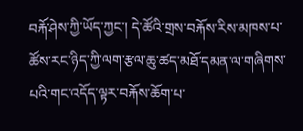བརྐོ་ཤེས་ཀྱི་ཡོད་ཀྱང་། དེ་ཚོའི་གྲས་བརྐོས་རིས་མཁས་པ་ཚོས་རང་ཉིད་ཀྱི་ལག་རྩལ་ཆུ་ཚད་མཐོ་དམན་ལ་གཞིགས་པའི་གང་འདོད་ལྟར་བརྐོས་ཆོག་པ་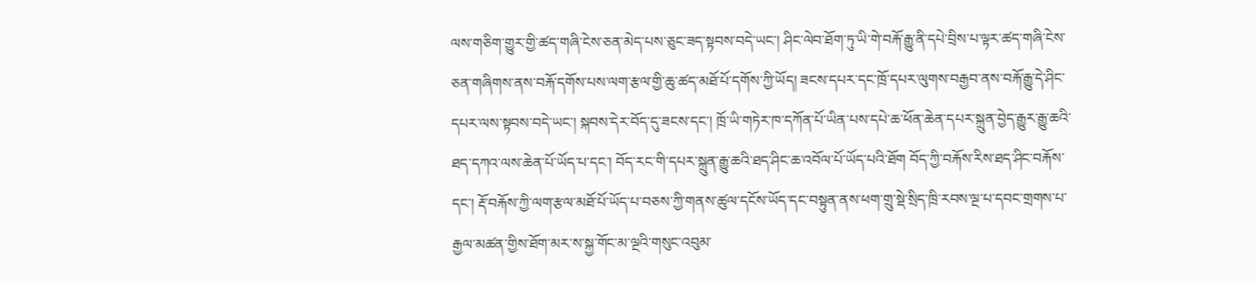ལས་གཅིག་གྱུར་གྱི་ཚད་གཞི་ངེས་ཅན་མེད་པས་ཅུང་ཟད་སྟབས་བདེ་ཡང་། ཤིང་ལེབ་ཐོག་ཏུ་ཡི་གེ་བརྐོ་རྒྱུ་ནི་དཔེ་བྲིས་པ་ལྟར་ཚད་གཞི་ངེས་ཅན་གཞིགས་ནས་བརྐོ་དགོས་པས་ལག་རྩལ་གྱི་ཆུ་ཚད་མཐོ་པོ་དགོས་ཀྱི་ཡོད། ཟངས་དཔར་དང་ཁྲོ་དཔར་ལུགས་བརྒྱབ་ནས་བརྐོ་རྒྱུ་དེ་ཤིང་དཔར་ལས་སྟབས་བདེ་ཡང་། སྐབས་དེར་བོད་དུ་ཟངས་དང་། ཁྲོ་ཡི་གཏེར་ཁ་དཀོན་པོ་ཡིན་པས་དཔེ་ཆ་ཕོན་ཆེན་དཔར་སྐྲུན་བྱེད་རྒྱུར་རྒྱུ་ཆའི་ཐད་དཀའ་ལས་ཆེན་པོ་ཡོད་པ་དང་། བོད་རང་གི་དཔར་སྐྲུན་རྒྱུ་ཆའི་ཐད་ཤིང་ཆ་འབོལ་པོ་ཡོད་པའི་ཐོག བོད་ཀྱི་བརྐོས་རིས་ཐད་ཤིང་བརྐོས་དང་། རྡོ་བརྐོས་ཀྱི་ལག་རྩལ་མཐོ་པོ་ཡོད་པ་བཅས་ཀྱི་གནས་ཚུལ་དངོས་ཡོད་དང་བསྟུན་ནས་ཕག་གྲུ་སྡེ་སྲིད་ཁྲི་རབས་ལྔ་པ་དབང་གྲགས་པ་རྒྱལ་མཚན་གྱིས་ཐོག་མར་ས་སྐྱ་གོང་མ་ལྔའི་གསུང་འབུམ་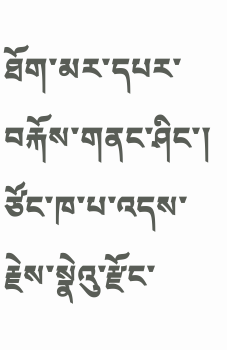ཐོག་མར་དཔར་བརྐོས་གནང་ཤིང་། ཙོང་ཁ་པ་འདས་རྗེས་སྣེའུ་རྫོང་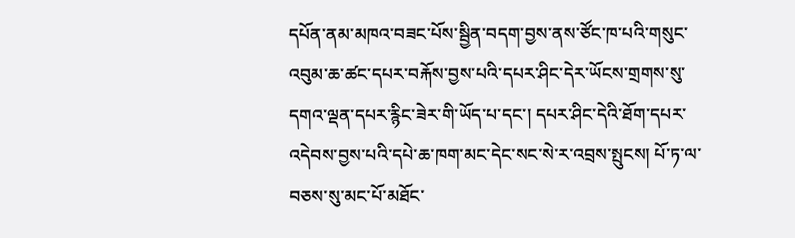དཔོན་ནམ་མཁའ་བཟང་པོས་སྦྱིན་བདག་བྱས་ནས་ཙོང་ཁ་པའི་གསུང་འབུམ་ཆ་ཚང་དཔར་བརྐོས་བྱས་པའི་དཔར་ཤིང་དེར་ཡོངས་གྲགས་སུ་དགའ་ལྡན་དཔར་རྙིང་ཟེར་གི་ཡོད་པ་དང་། དཔར་ཤིང་དེའི་ཐོག་དཔར་འདེབས་བྱས་པའི་དཔེ་ཆ་ཁག་མང་དེང་སང་སེ་ར་འབྲས་སྤུངས། པོ་ཏ་ལ་བཅས་སུ་མང་པོ་མཐོང་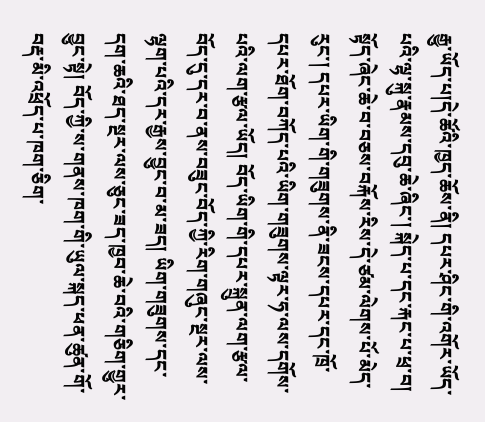རྒྱུ་ཡོད་པ།དེ་ཚོའི་ཁྱད་ཆོས་ནི། དཔར་ཤིང་གི་འགོར་ཡོད་པའི་ལྷ་སྐུ་རྣམས་དབུ་ཆེ་ཞིང་། སྐེད་པ་དང་རྐང་པ་ཕྲ་བ། སྟོད་ཞེང་ཆེ་བ་བཅས་བརྐོས་རིས་དེ་ཙམ་ལེགས་པོ་མེད་རུང་། དཔར་ཡིག་གི་གཟུགས་ནི་ཟངས་དཔར་དང་ཁྲོ་དཔར་ཐོག་བཀོད་པའི་ཡིག་གཟུགས་ལྟར་ཧ་ལས་དགོས་པའི་ལག་རྩལ་ཡོད། བོད་ཡིག་གི་དཔར་སྐྲུན་ལག་རྩལ་བོད་དུ་དར་བ་ནས་བཟུང་བོད་ཀྱི་རིག་གཞུང་སྔར་ལས་ལྷག་པའི་དར་རྒྱས་བྱུང་བ་མ་ཟད། ཡིག་གཟུགས་དང་དག་ཆའི་ཐད་སྔར་ལས་ཅུང་ཟད་ཁྱབ་ཆེ་བའི་གཅིག་གྱུར་བྱུང་སྟེ། བོད་ཀྱི་ས་གནས་ཁག་གི་ཡུལ་སྐད་ཕན་ཚུན་གོ་བརྡ་མི་འཕྲོད་པ་ཁག་ཅིག་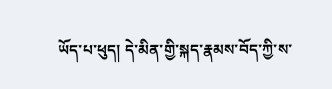ཡོད་པ་ཕུད། དེ་མིན་གྱི་སྐད་རྣམས་བོད་ཀྱི་ས་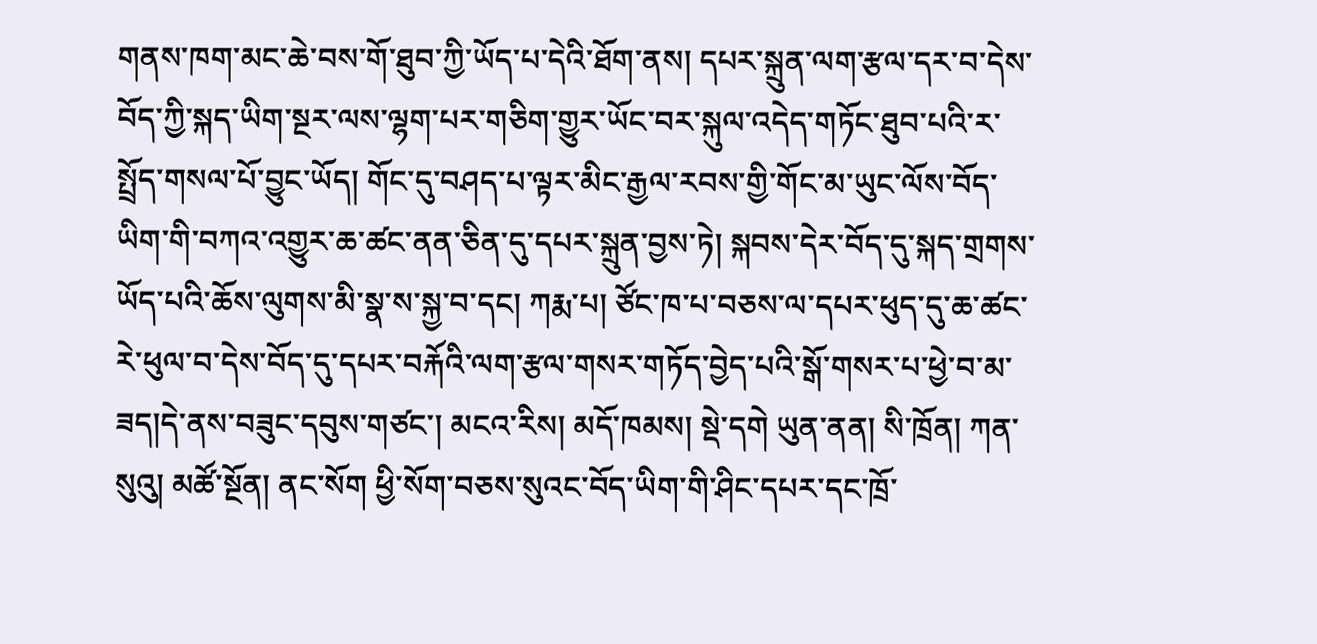གནས་ཁག་མང་ཆེ་བས་གོ་ཐུབ་ཀྱི་ཡོད་པ་དེའི་ཐོག་ནས། དཔར་སྐྲུན་ལག་རྩལ་དར་བ་དེས་བོད་ཀྱི་སྐད་ཡིག་སྔར་ལས་ལྷག་པར་གཅིག་གྱུར་ཡོང་བར་སྐུལ་འདེད་གཏོང་ཐུབ་པའི་ར་སྤྲོད་གསལ་པོ་བྱུང་ཡོད། གོང་དུ་བཤད་པ་ལྟར་མིང་རྒྱལ་རབས་གྱི་གོང་མ་ཡུང་ལོས་བོད་ཡིག་གི་བཀའ་འགྱུར་ཆ་ཚང་ནན་ཅིན་དུ་དཔར་སྐྲུན་བྱས་ཏེ། སྐབས་དེར་བོད་དུ་སྐད་གྲགས་ཡོད་པའི་ཆོས་ལུགས་མི་སྣ་ས་སྐྱ་བ་དང། ཀརྨ་པ། ཙོང་ཁ་པ་བཅས་ལ་དཔར་ཕུད་དུ་ཆ་ཚང་རེ་ཕུལ་བ་དེས་བོད་དུ་དཔར་བརྐོའི་ལག་རྩལ་གསར་གཏོད་བྱེད་པའི་སྒོ་གསར་པ་ཕྱེ་བ་མ་ཟད།དེ་ནས་བཟུང་དབུས་གཙང་། མངའ་རིས། མདོ་ཁམས། སྡེ་དགེ ཡུན་ནན། སི་ཁྲོན། ཀན་སུའུ། མཚོ་སྔོན། ནང་སོག ཕྱི་སོག་བཅས་སུའང་བོད་ཡིག་གི་ཤིང་དཔར་དང་ཁྲོ་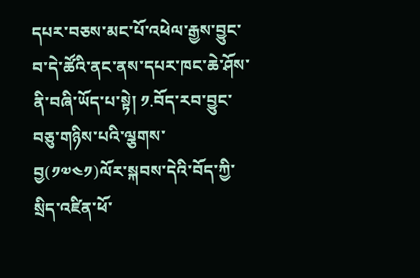དཔར་བཅས་མང་པོ་འཕེལ་རྒྱས་བྱུང་བ་དེ་ཚོའི་ནང་ནས་དཔར་ཁང་ཆེ་ཤོས་ནི་བཞི་ཡོད་པ་སྟེ། ༡.བོད་རབ་བྱུང་བཅུ་གཉིས་པའི་ལྕགས་བྱ(༡༧༤༡)ལོར་སྐབས་དེའི་བོད་ཀྱི་སྲིད་འཛིན་ཕོ་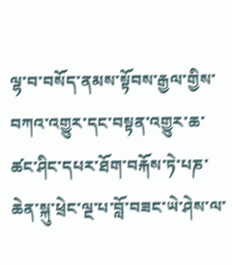ལྷ་བ་བསོད་ནམས་སྟོབས་རྒྱལ་གྱིས་བཀའ་འགྱུར་དང་བསྟན་འགྱུར་ཆ་ཚང་ཤིང་དཔར་ཐོག་བརྐོས་ཏེ་པཎ་ཆེན་སྐུ་ཕྲེང་ལྔ་པ་བློ་བཟང་ཡེ་ཤེས་ལ་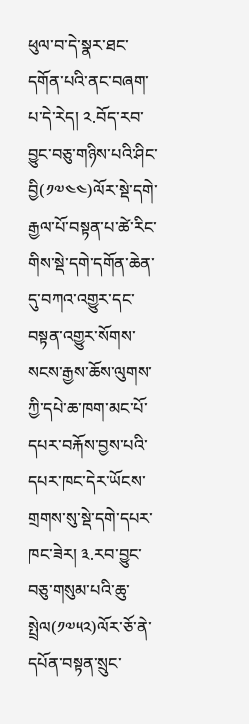ཕུལ་བ་དེ་སྣར་ཐང་དགོན་པའི་ནང་བཞག་པ་དེ་རེད། ༢.བོད་རབ་བྱུང་བཅུ་གཉིས་པའི་ཤིང་བྱི(༡༧༤༤)ལོར་སྡེ་དགེ་རྒྱལ་པོ་བསྟན་པ་ཚེ་རིང་གིས་སྡེ་དགེ་དགོན་ཆེན་དུ་བཀའ་འགྱུར་དང་བསྟན་འགྱུར་སོགས་སངས་རྒྱས་ཆོས་ལུགས་ཀྱི་དཔེ་ཆ་ཁག་མང་པོ་དཔར་བརྐོས་བྱས་པའི་དཔར་ཁང་དེར་ཡོངས་གྲགས་སུ་སྡེ་དགེ་དཔར་ཁང་ཟེར། ༣.རབ་བྱུང་བཅུ་གསུམ་པའི་ཆུ་སྤྲེལ(༡༧༥༢)ལོར་ཅོ་ནེ་དཔོན་བསྟན་སྲུང་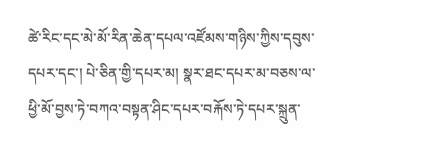ཚེ་རིང་དང་མེ་མོ་རིན་ཆེན་དཔལ་འཛོམས་གཉིས་ཀྱིས་དབུས་དཔར་དང་། པེ་ཅིན་གྱི་དཔར་མ། སྣར་ཐང་དཔར་མ་བཅས་ལ་ཕྱི་མོ་བྱས་ཏེ་བཀའ་བསྟན་ཤིང་དཔར་བརྐོས་ཏེ་དཔར་སྐྲུན་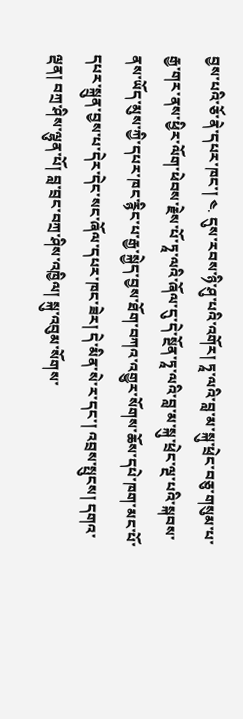བྱས་པའི་ཅོ་ནེ་དཔར་ཁང་། ༤. དུས་རབས་ཉི་ཤུ་པའི་འགོར། ཏཱ་ལའི་བླ་མ་སྐུ་ཕྲེང་བཅུ་གསུམ་པ་རྒྱ་གར་ནས་ཕྱིར་ལོག་ཕེབས་རྗེས་པོ་ཏཱ་ལའི་ཞོལ་དུ་དེ་སྔོན་ཏཱ་ལའི་བླ་མ་སྐུ་ཕྲེང་ལྔ་པའི་སྐབས་ནས་ཡོད་མུས་ཀྱི་དཔར་ཁང་རྙིང་པ་རྒྱ་སྐྱེད་བྱས་ཐོག་བཀའ་འགྱུར་སོགས་ཆོས་དཔེ་ཁག་མང་པོ་དཔར་སྐྲུན་བྱས་པ་དེར་དེང་སང་ཞོལ་དཔར་ཁང་ཟེར། དེ་མིན་སེ་ར་དང་། འབྲས་སྤུངས། དགའ་ལྡན། བཀྲ་ཤིས་ལྷུན་པོ། བླ་བྲང་བཀྲ་ཤིས་འཁྱིལ། སྐུ་འབུམ་སོགས་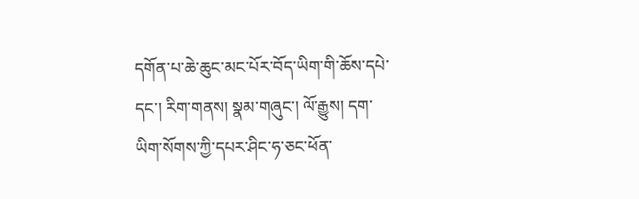དགོན་པ་ཆེ་ཆུང་མང་པོར་བོད་ཡིག་གི་ཆོས་དཔེ་དང་། རིག་གནས། སྣམ་གཞུང་། ལོ་རྒྱུས། དག་ཡིག་སོགས་ཀྱི་དཔར་ཤིང་ཧ་ཅང་ཕོན་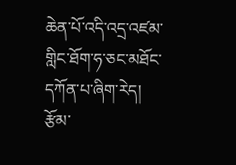ཆེན་པོ་འདི་འདྲ་འཛམ་གླིང་ཐོག་ཧ་ཅང་མཐོང་དཀོན་པ་ཞིག་རེད།
རྩོམ་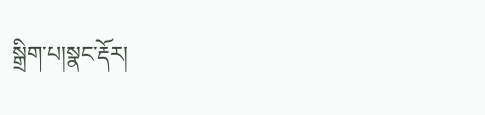སྒྲིག་པ།སྣང་རྡོར།